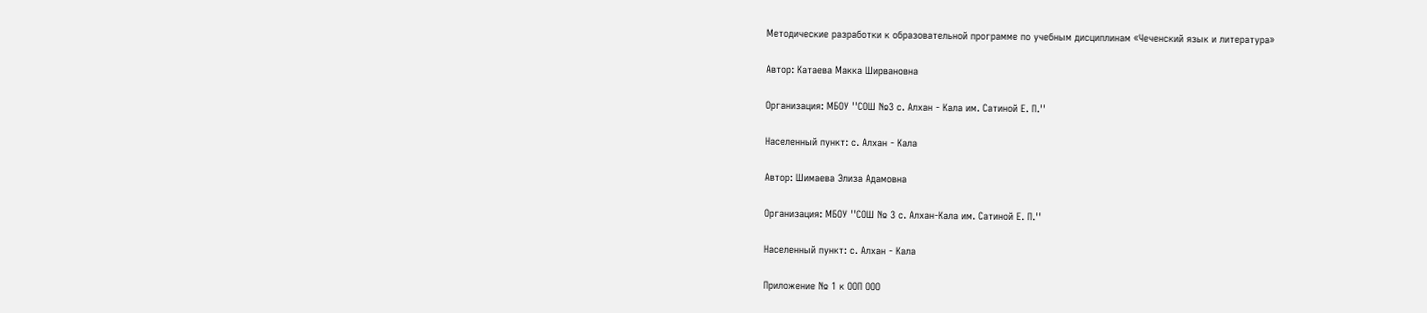Методические разработки к образовательной программе по учебным дисциплинам «Чеченский язык и литература»

Автор: Катаева Макка Ширвановна

Организация: МБОУ ''СОШ №3 с. Алхан - Кала им. Сатиной Е. П.''

Населенный пункт: с. Алхан - Кала

Автор: Шимаева Элиза Адамовна

Организация: МБОУ ''СОШ № 3 с. Алхан-Кала им. Сатиной Е. П.''

Населенный пункт: с. Алхан - Кала

Приложение № 1 к ООП ООО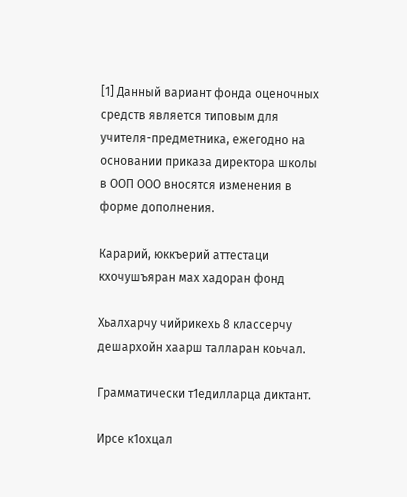[1] Данный вариант фонда оценочных средств является типовым для учителя-предметника, ежегодно на основании приказа директора школы в ООП ООО вносятся изменения в форме дополнения.

Карарий, юккъерий аттестаци кхочушъяран мах хадоран фонд

Хьалхарчу чийрикехь 8 классерчу дешархойн хаарш талларан коьчал.

Грамматически т1едилларца диктант.

Ирсе к1охцал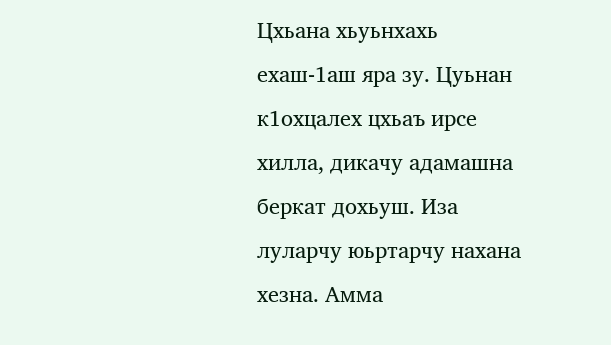Цхьана хьуьнхахь ехаш-1аш яра зу. Цуьнан к1охцалех цхьаъ ирсе хилла, дикачу адамашна беркат дохьуш. Иза луларчу юьртарчу нахана хезна. Амма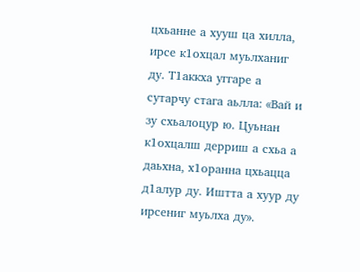цхьанне а хууш ца хилла, ирсе к1охцал муьлханиг ду. Т1аккха уггаре а сутарчу стага аьлла: «Вай и зу схьалоцур ю. Цуьнан к1охцалш дерриш а схьа а даьхна, х1оранна цхьацца д1алур ду. Иштта а хуур ду ирсениг муьлха ду».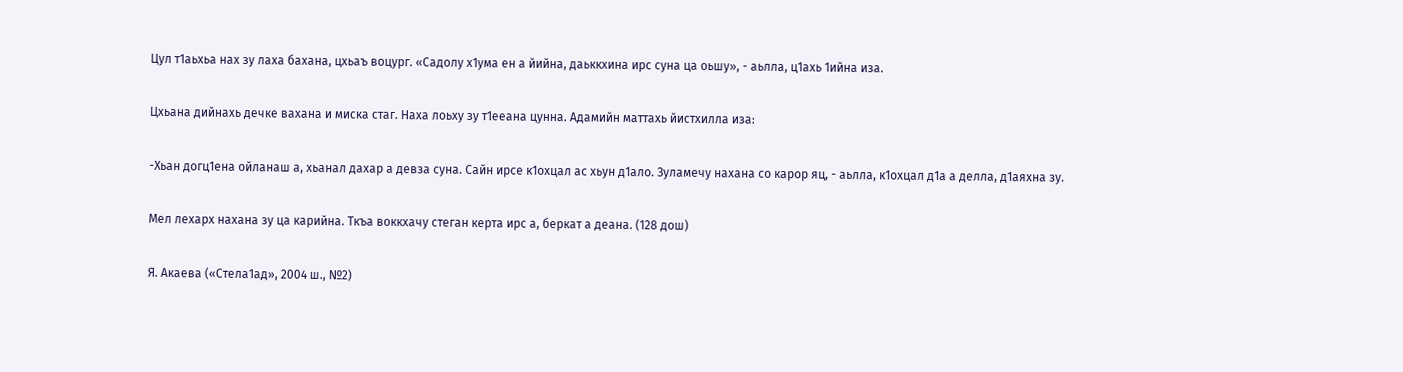Цул т1аьхьа нах зу лаха бахана, цхьаъ воцург. «Садолу х1ума ен а йийна, даьккхина ирс суна ца оьшу», - аьлла, ц1ахь 1ийна иза.

Цхьана дийнахь дечке вахана и миска стаг. Наха лоьху зу т1ееана цунна. Адамийн маттахь йистхилла иза:

-Хьан догц1ена ойланаш а, хьанал дахар а девза суна. Сайн ирсе к1охцал ас хьун д1ало. Зуламечу нахана со карор яц, - аьлла, к1охцал д1а а делла, д1аяхна зу.

Мел лехарх нахана зу ца карийна. Ткъа воккхачу стеган керта ирс а, беркат а деана. (128 дош)

Я. Акаева («Стела1ад», 2004 ш., №2)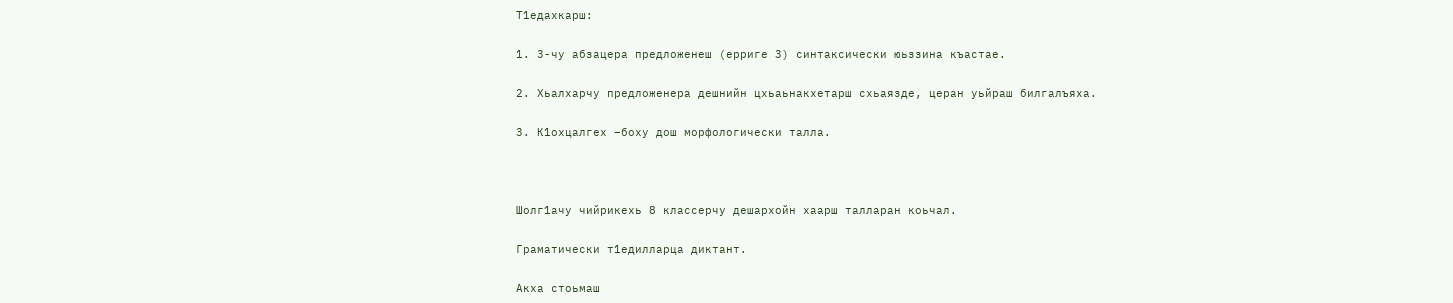Т1едахкарш:

1. 3-чу абзацера предложенеш (ерриге 3) синтаксически юьззина къастае.

2. Хьалхарчу предложенера дешнийн цхьаьнакхетарш схьаязде, церан уьйраш билгалъяха.

3. К1охцалгех –боху дош морфологически талла.



Шолг1ачу чийрикехь 8 классерчу дешархойн хаарш талларан коьчал.

Граматически т1едилларца диктант.

Акха стоьмаш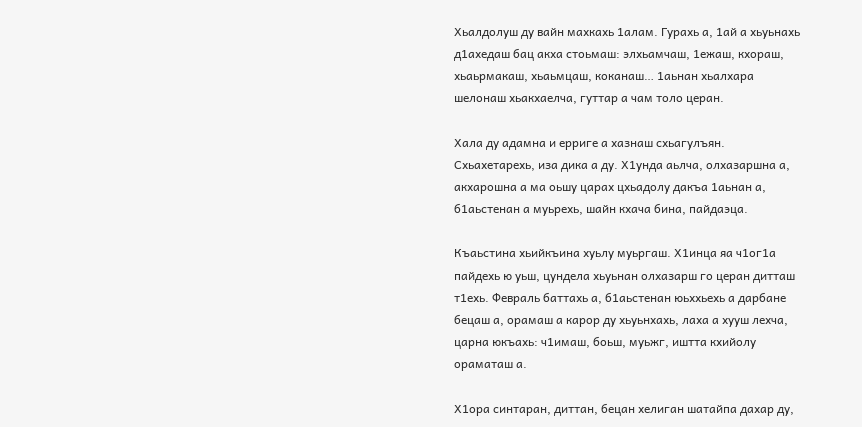Хьалдолуш ду вайн махкахь 1алам. Гурахь а, 1ай а хьуьнахь д1ахедаш бац акха стоьмаш: элхьамчаш, 1ежаш, кхораш, хьаьрмакаш, хьаьмцаш, коканаш… 1аьнан хьалхара шелонаш хьакхаелча, гуттар а чам толо церан.

Хала ду адамна и ерриге а хазнаш схьагулъян. Схьахетарехь, иза дика а ду. Х1унда аьлча, олхазаршна а, акхарошна а ма оьшу царах цхьадолу дакъа 1аьнан а, б1аьстенан а муьрехь, шайн кхача бина, пайдаэца.

Къаьстина хьийкъина хуьлу муьргаш. Х1инца яа ч1ог1а пайдехь ю уьш, цундела хьуьнан олхазарш го церан дитташ т1ехь. Февраль баттахь а, б1аьстенан юьххьехь а дарбане бецаш а, орамаш а карор ду хьуьнхахь, лаха а хууш лехча, царна юкъахь: ч1имаш, боьш, муьжг, иштта кхийолу ораматаш а.

Х1ора синтаран, диттан, бецан хелиган шатайпа дахар ду,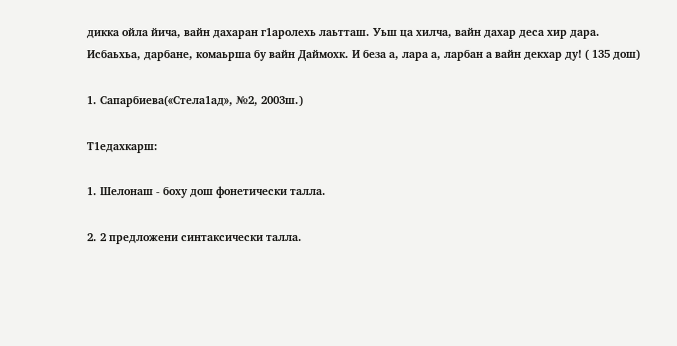дикка ойла йича, вайн дахаран г1аролехь лаьтташ. Уьш ца хилча, вайн дахар деса хир дара. Исбаьхьа, дарбане, комаьрша бу вайн Даймохк. И беза а, лара а, ларбан а вайн декхар ду! ( 135 дош)

1. Сапарбиева(«Стела1ад», №2, 2003ш.)

Т1едахкарш:

1. Шелонаш - боху дош фонетически талла.

2. 2 предложени синтаксически талла.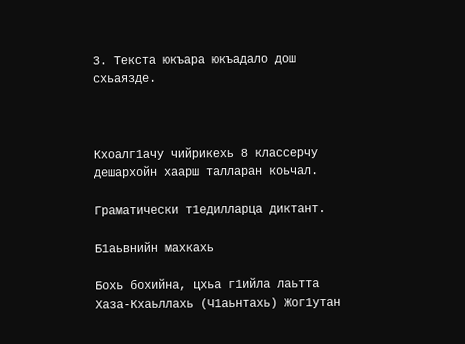3. Текста юкъара юкъадало дош схьаязде.



Кхоалг1ачу чийрикехь 8 классерчу дешархойн хаарш талларан коьчал.

Граматически т1едилларца диктант.

Б1аьвнийн махкахь

Бохь бохийна, цхьа г1ийла лаьтта Хаза-Кхаьллахь (Ч1аьнтахь) Жог1утан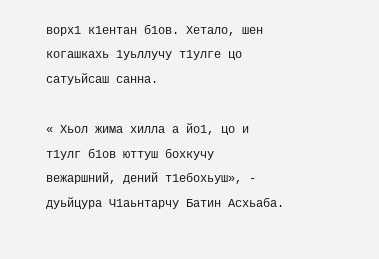ворх1 к1ентан б1ов. Хетало, шен когашкахь 1уьллучу т1улге цо сатуьйсаш санна.

« Хьол жима хилла а йо1, цо и т1улг б1ов юттуш бохкучу вежаршний, дений т1ебохьуш», - дуьйцура Ч1аьнтарчу Батин Асхьаба.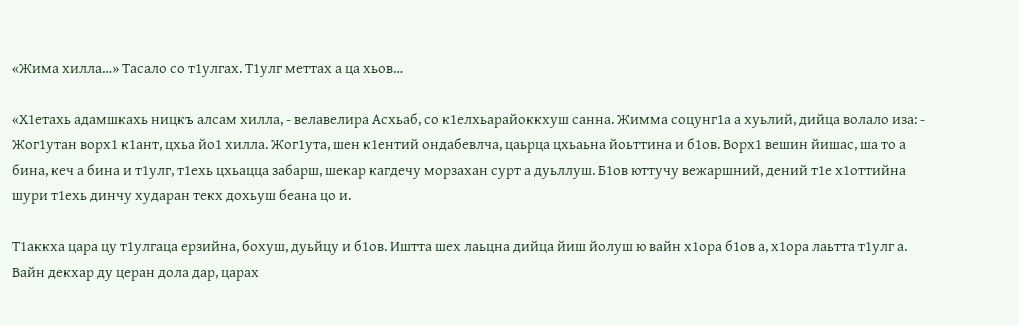«Жима хилла…» Тасало со т1улгах. Т1улг меттах а ца хьов…

«Х1етахь адамшкахь ницкъ алсам хилла, - велавелира Асхьаб, со к1елхьарайоккхуш санна. Жимма соцунг1а а хуьлий, дийца волало иза: - Жог1утан ворх1 к1ант, цхьа йо1 хилла. Жог1ута, шен к1ентий ондабевлча, цаьрца цхьаьна йоьттина и б1ов. Ворх1 вешин йишас, ша то а бина, кеч а бина и т1улг, т1ехь цхьацца забарш, шекар кагдечу морзахан сурт а дуьллуш. Б1ов юттучу вежаршний, дений т1е х1оттийна шури т1ехь динчу хударан текх дохьуш беана цо и.

Т1аккха цара цу т1улгаца ерзийна, бохуш, дуьйцу и б1ов. Иштта шех лаьцна дийца йиш йолуш ю вайн х1ора б1ов а, х1ора лаьтта т1улг а. Вайн декхар ду церан дола дар, царах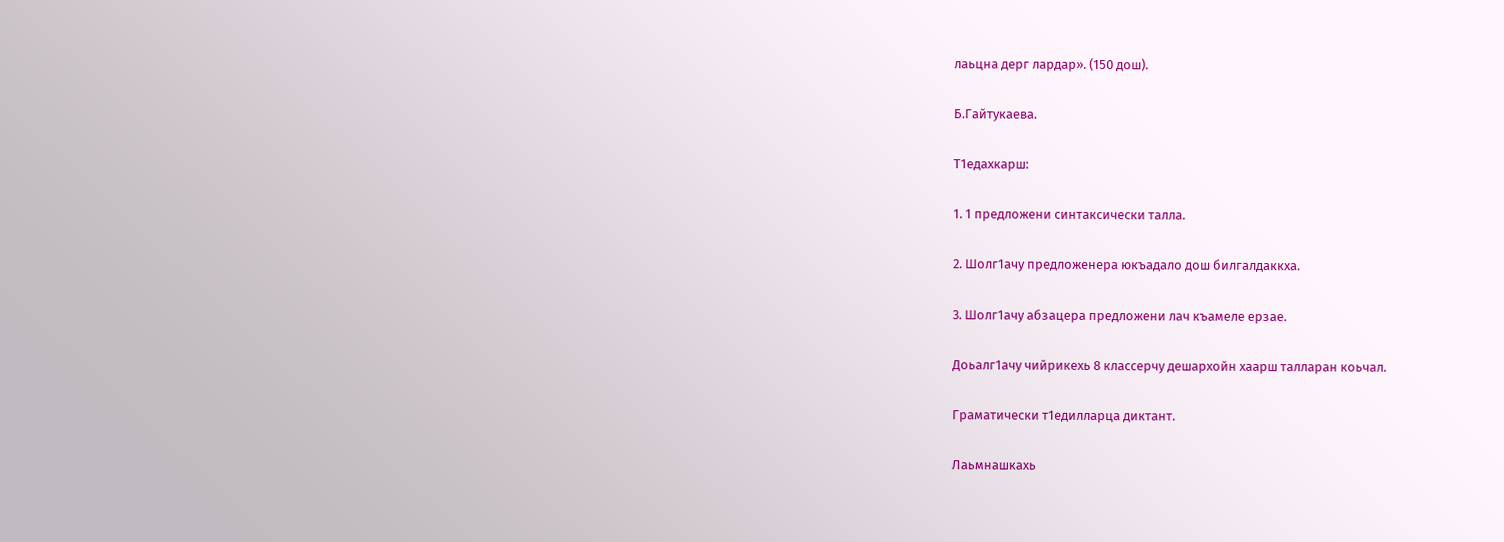лаьцна дерг лардар». (150 дош).

Б.Гайтукаева.

Т1едахкарш:

1. 1 предложени синтаксически талла.

2. Шолг1ачу предложенера юкъадало дош билгалдаккха.

3. Шолг1ачу абзацера предложени лач къамеле ерзае.

Доьалг1ачу чийрикехь 8 классерчу дешархойн хаарш талларан коьчал.

Граматически т1едилларца диктант.

Лаьмнашкахь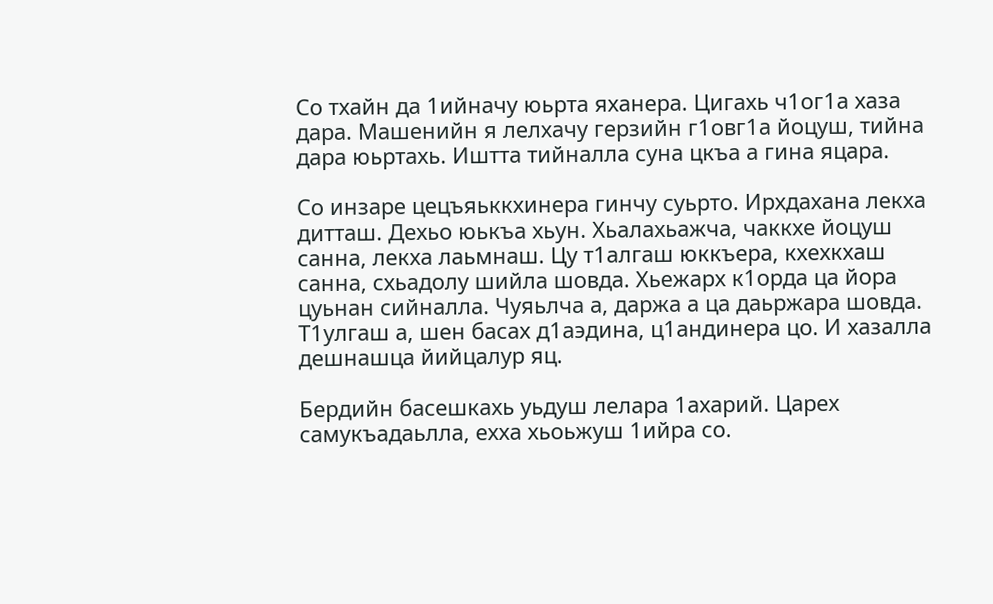Со тхайн да 1ийначу юьрта яханера. Цигахь ч1ог1а хаза дара. Машенийн я лелхачу герзийн г1овг1а йоцуш, тийна дара юьртахь. Иштта тийналла суна цкъа а гина яцара.

Со инзаре цецъяьккхинера гинчу суьрто. Ирхдахана лекха дитташ. Дехьо юькъа хьун. Хьалахьажча, чаккхе йоцуш санна, лекха лаьмнаш. Цу т1алгаш юккъера, кхехкхаш санна, схьадолу шийла шовда. Хьежарх к1орда ца йора цуьнан сийналла. Чуяьлча а, даржа а ца даьржара шовда. Т1улгаш а, шен басах д1аэдина, ц1андинера цо. И хазалла дешнашца йийцалур яц.

Бердийн басешкахь уьдуш лелара 1ахарий. Царех самукъадаьлла, ехха хьоьжуш 1ийра со.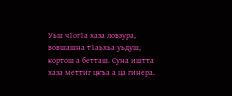Уьш ч1ог1а хаза ловзура, вовшашна т1аьхьа уьдуш, кортош а бетташ. Суна иштта хаза меттиг цкъа а ца гинера.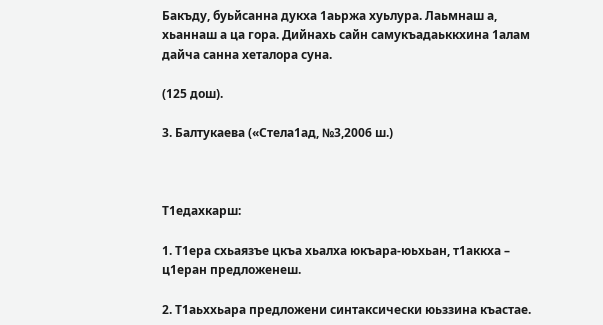Бакъду, буьйсанна дукха 1аьржа хуьлура. Лаьмнаш а, хьаннаш а ца гора. Дийнахь сайн самукъадаьккхина 1алам дайча санна хеталора суна.

(125 дош).

3. Балтукаева («Стела1ад, №3,2006 ш.)



Т1едахкарш:

1. Т1ера схьаязъе цкъа хьалха юкъара-юьхьан, т1аккха – ц1еран предложенеш.

2. Т1аьххьара предложени синтаксически юьззина къастае.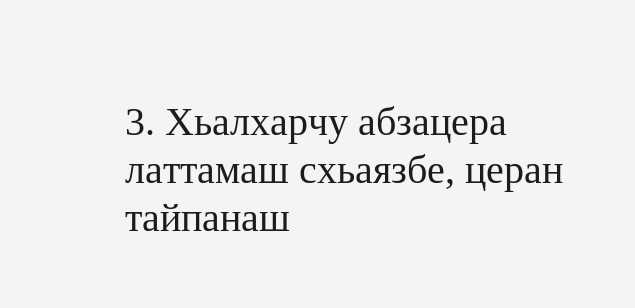3. Хьалхарчу абзацера латтамаш схьаязбе, церан тайпанаш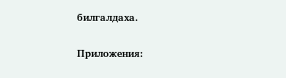билгалдаха.


Приложения: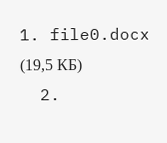1. file0.docx (19,5 КБ)
  2.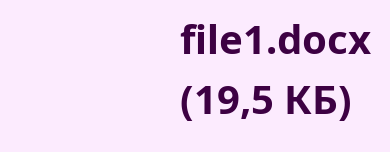file1.docx (19,5 КБ)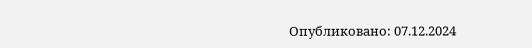Опубликовано: 07.12.2024